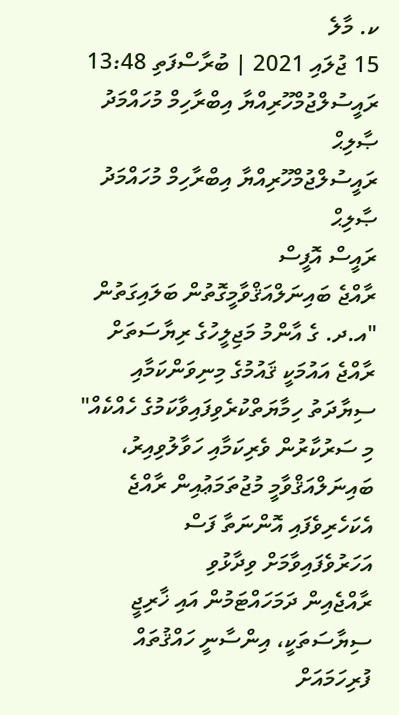ކ. މާލެ
15 ޖުލައި 2021 | ބުރާސްފަތި 13:48
ރައީސުލްޖުމްހޫރިއްޔާ އިބްރާހިމް މުހައްމަދު ޞާލިޙް
ރައީސުލްޖުމްހޫރިއްޔާ އިބްރާހިމް މުހައްމަދު ޞާލިޙް
ރައީސް އޮފީސް
ރާއްޖެ ބައިނަލްއަޤްވާމީގޮތުން ބަލައިގަތުން
"އ.ދ. ގެ އާންމު މަޖިލީހުގެ ރިޔާސަތަށް ރާއްޖެ އައުމަކީ ޤައުމުގެ މިނިވަންކަމާއި ސިޔާދަތު ހިމާޔަތްކުރެވިފައިވާކަމުގެ ހެއްކެއް"
މި ސަރުކާރުން ވެރިކަމާއި ހަވާލުވިއިރު، ބައިނަލްއަޤްވާމީ މުޖުތަމަޢުއިން ރާއްޖެ އެކަހެރިވެފައި އޮންނަތާ ފަސް އަހަރުވެފައިވާމަށް ވިދާޅުވި
ރާއްޖެއިން ދަމަހައްޓަމުން އައި ޚާރިޖީ ސިޔާސަތަކީ، އިންސާނީ ހައްޤުތައް ފުރިހަމައަށް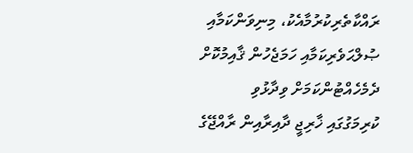ރައްކާތެރިކުރުމާއެކު، މިނިވަންކަމާއި ޞުލްޙަވެރިކަމާއި ހަމަޖެހުން ޤާއިމުކޮށް ދެމެހެއްޓުންކަމަށް ވިދާޅުވި
ކުރިމަގުގައި ޚާރިޖީ ދާއިރާއިން ރާއްޖޭގެ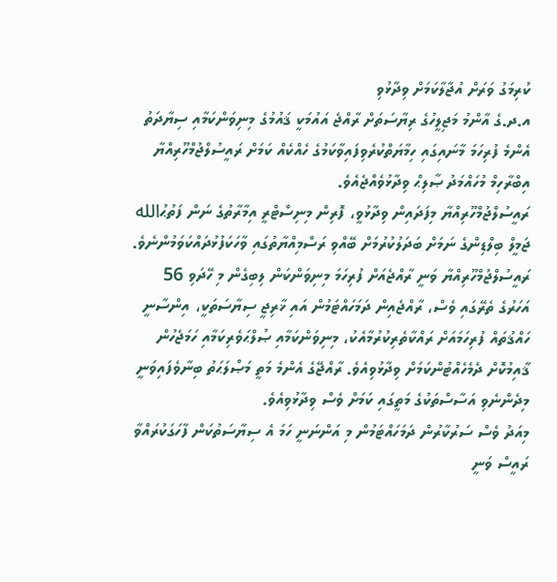ކުރިމަގު ވަރަށް އުޖާލާކަމަށް ވިދާޅުވި
އ.ދ.ގެ އާންމު މަޖިލީހުގެ ރިޔާސަތަށް ރާއްޖެ އައުމަކީ ޤައުމުގެ މިނިވަންކަމާއި ސިޔާދަތު އެންމެ ފުރިހަމަ މާނައިގައި ހިމާޔަތްކުރެވިފައިވާކަމުގެ ހެއްކެއް ކަމަށް ރައީސުލްޖުމްހޫރިއްޔާ އިބްރާހިމް މުހައްމަދު ޞާލިޙް ވިދާޅުވެއްޖެއެވެ.
ރައީސުލްޖުމްހޫރިއްޔާ މިފަދައިން ވިދާޅުވީ، ފޮރިން މިނިސްޓްރީ އިމާރާތުގެ ނަން ފަތުޙުالله ޖަމީލް ބިލްޑިންގެ ނަމަށް ބަދަލުކުރުމަށް ބޭއްވި ރަސްމިއްޔާތުގައި ވާހަކަފުޅުދައްކަވަމުންނެވެ. ރައީސުލްޖުމްހޫރިއްޔާ ވަނީ ރާއްޖެއަށް ފުރިހަމަ މިނިވަންކަން ލިބިގެން މި ހޭދަވި 56 އަހަރުގެ ތެރޭގައި ވެސް، ރާއްޖެއިން ދަމަހައްޓަމުން އައި ޚާރިޖީ ސިޔާސަތަކީ، އިންސާނީ ހައްޤުތައް ފުރިހަމައަށް ރައްކާތެރިކުރުމާއެކު، މިނިވަންކަމާއި ޞުލްޙަވެރިކަމާއި ހަމަޖެހުން ޤާއިމުކޮށް ދެމެހެއްޓުންކަމަށް ވިދާޅުވިއެވެ. ރާއްޖޭގެ އެންމެ މަތީ މަޞްލަޙަތު ބިނާވެފައިވަނީ މިދެންނެވި އަސާސްތަކުގެ މަތީގައި ކަމަށް ވެސް ވިދާޅުވިއެވެ.
މިއަދު ވެސް ސަރުކާރުން ދަމަހައްޓަމުން މި އަންނަނީ ހަމަ އެ ސިޔާސަތުކަން ފާހަގަކުރައްވާ ރައީސް ވަނީ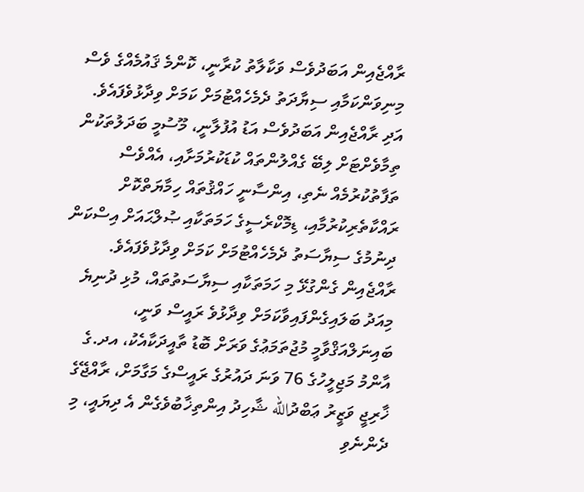ރާއްޖެއިން އަބަދުވެސް ވަކާލާތު ކުރާނީ، ކޮންމެ ޤައުމެއްގެ ވެސް މިނިވަންކަމާއި ސިޔާދަތު ދެމެހެއްޓުމަށް ކަމަށް ވިދާޅުވެފައެވެ. އަދި ރާއްޖެއިން އަބަދުވެސް އަޑު އުފުލާނީ، މޫސުމީ ބަދަލުތަކުން ތިމާވެށްޓަށް ލިބޭ ގެއްލުންތައް ކުޑަކުރުމަށާއި، އެއްވެސް ތަފާތުކުރުމެއް ނެތި، އިންސާނީ ހައްޤުތައް ހިމާޔަތްކޮށް ރައްކާތެރިކުރުމާއި، ޑިމޮކްރެސީގެ ހަމަތަކާއި ޞުލްޙައަށް އިސްކަން ދިނުމުގެ ސިޔާސަތު ދެމެހެއްޓުމަށް ކަމަށް ވިދާޅުވެފައެވެ.
ރާއްޖެއިން ގެންގުޅޭ މި ހަމަތަކާއި ސިޔާސަތުތައް، މުޅި ދުނިޔެ މިއަދު ބަލައިގެންފައިވާކަމަށް ވިދާޅުވެ ރައީސް ވަނީ، ބައިނަލްއަޤްވާމީ މުޖުތަމަޢުގެ ވަރަށް ބޮޑު ތާއީދަކާއެކު، އދ.ގެ އާންމު މަޖިލީހުގެ 76 ވަނަ ދައުރުގެ ރައީސްގެ މަގާމަށް، ރާއްޖޭގެ ޚާރިޖީ ވަޒީރު ޢަބްދުالله ޝާހިދު އިންތިޚާބުވެގެން އެ ދިޔައީ، މި ދެންނެވި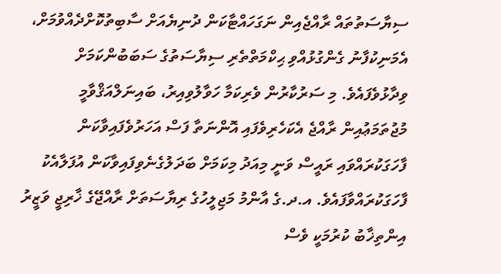ސިޔާސަތުތައް ރާއްޖެއިން ނަގަހައްޓާކަން ދުނިޔެއަށް ސާބިތުކޮށްދެއްވުމަށް، އެމަނިކުފާނު ގެންގުޅުއްވި ޙިކްމަތްތެރި ސިޔާސަތުގެ ސަބަބުންކަމަށް ވިދާޅުވެފައެވެ. މި ސަރުކާރުން ވެރިކަމާ ހަވާލުވިއިރު، ބައިނަލްއަޤްވާމީ މުޖުތަމަޢުއިން ރާއްޖެ އެކަހެރިވެފައި އޮންނަތާ ފަސް އަހަރުވެފައިވާކަން ފާހަގަކުރައްވައި ރައީސް ވަނީ މިއަދު މިކަމަށް ބަދަލުގެނެވިފައިވާކަން އުފަލާއެކު ފާހަގަކުރައްވާފައެވެ. އ.ދ.ގެ އާންމު މަޖިލީހުގެ ރިޔާސަތަށް ރާއްޖޭގެ ޚާރިޖީ ވަޒީރު އިންތިޚާބު ކުރުމަކީ ވެސް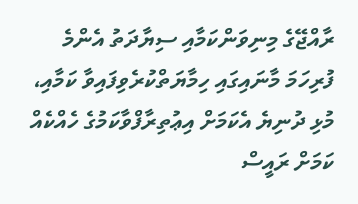ރާއްޖޭގެ މިނިވަންކަމާއި ސިޔާދަތު އެންމެ ފުރިހަމަ މާނައިގައި ހިމާޔަތްކުރެވިފައިވާ ކަމާއި، މުޅި ދުނިޔެ އެކަމަށް އިޢުތިރާފްވާކަމުގެ ހެއްކެއް ކަމަށް ރައީސް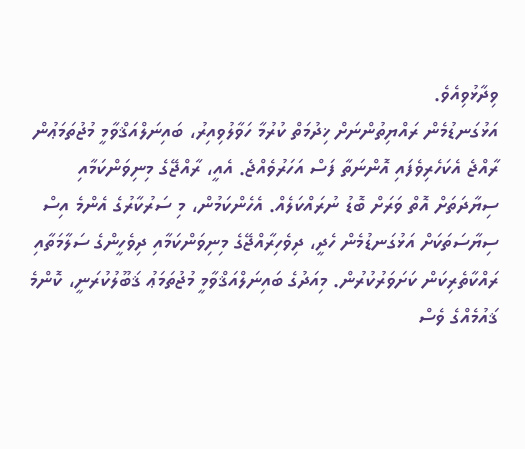ވިދާޅުވިއެވެ.
އަޅުގަނޑުމެން ރައްޔިތުންނަށް ޚިދުމަތް ކުރުމާ ހަވާލުވިއިރު، ބައިނަލްއަޤްވާމީ މުޖުތަމަޢުން ރާއްޖެ އެކަހެރިވެފައި އޮންނަތާ ފަސް އަހަރުވެއްޖެ. އެއީ، ރާއްޖޭގެ މިނިވަންކަމާއި ސިޔާދަތަށް އޮތް ވަރަށް ބޮޑު ނުރައްކަލެއް. އެހެންކަމުން، މި ސަރުކާރުގެ އެންމެ އިސް ސިޔާސަތަކަށް އަޅުގަނޑުމެން ހެދީ، ދިވެހިރާއްޖޭގެ މިނިވަންކަމާއި ދިވެހީންގެ ސަލާމަތާއި ރައްކާތެރިކަން ކަށަވަރުކުރުން. މިއަދުގެ ބައިނަލްއަޤްވާމީ މުޖުތަމަޢު ޤަބޫލުކުރަނީ، ކޮންމެ ޤައުމެއްގެ ވެސް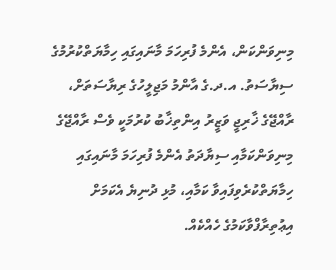މިނިވަންކަން، އެންމެ ފުރިހަމަ މާނައިގައި ހިމާޔަތްކުރުމުގެ ސިޔާސަތު. އ.ދ.ގެ އާންމު މަޖިލީހުގެ ރިޔާސަތަށް، ރާއްޖޭގެ ޚާރިޖީ ވަޒީރު އިންތިޚާބު ކުރުމަކީ ވެސް ރާއްޖޭގެ މިނިވަންކަމާއި ސިޔާދަތު އެންމެ ފުރިހަމަ މާނައިގައި ހިމާޔަތްކުރެވިފައިވާ ކަމާއި، މުޅި ދުނިޔެ އެކަމަށް އިޢުތިރާފްވާކަމުގެ ހެއްކެއް.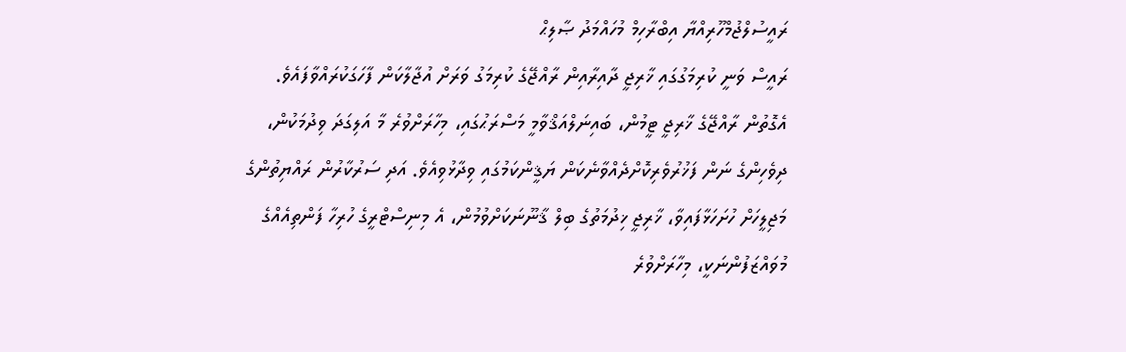ރައީސުލްޖުމްހޫރިއްޔާ އިބްރާހިމް މުހައްމަދު ޞާލިޙް
ރައީސް ވަނީ ކުރިމަގުގައި ޚާރިޖީ ދާއިރާއިން ރާއްޖޭގެ ކުރިމަގު ވަރަށް އުޖާލާކަން ފާހަގަކުރައްވާފައެވެ. އެގޮތުން ރާއްޖޭގެ ޚާރިޖީ ޓީމުން، ބައިނަލްއަޤްވާމީ މަސްރަޙުގައި، މިހާރަށްވުރެ މާ އަލިގަދަ ވިދުމަކުން، ދިވެހިންގެ ނަން ފަޚުރުވެރިކޮށްދެއްވާނެކަން ޔަޤީންކަމުގައި ވިދާޅުވިއެވެ. އަދި ސަރުކާރުން ރައްޔިތުންގެ މަޖިލީހަށް ހުށަހަޅާފައިވާ، ޚާރިޖީ ޚިދުމަތުގެ ބިލް ޤާނޫނަކަށްވުމުން، އެ މިނިސްޓްރީގެ ހުރިހާ ފަންތިއެއްގެ މުވައްޒަފުންނަކީ، މިހާރަށްވުރެ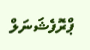ޕްރޮފެޝަނަލް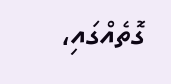ގޮތެއްގައި،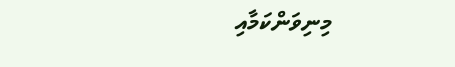މިނިވަންކަމާއި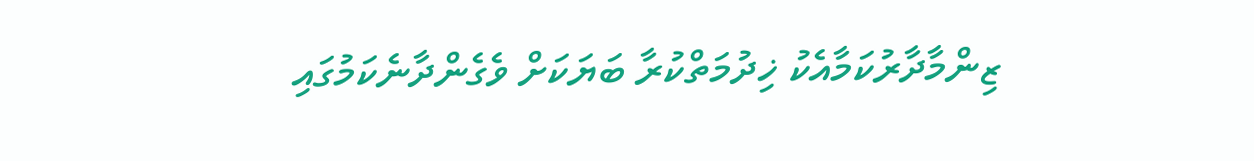ޒިންމާދާރުކަމާއެކު ޚިދުމަތްކުރާ ބަޔަކަށް ވެގެންދާނެކަމުގައި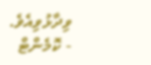ވިދާޅުވިއެވެ.
- ކޮމެންޓް